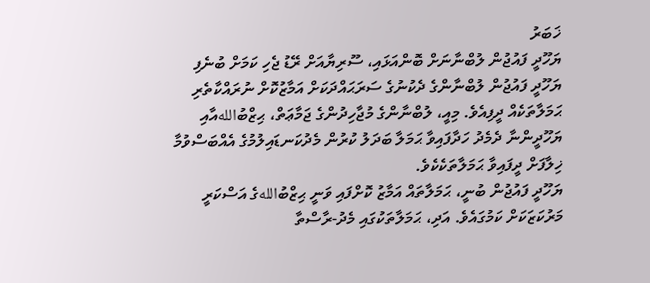ޚަބަރު
ޔަހޫދީ ފައުޖުން ލުބްނާނަށް ބޮންއަޅައި، ސޫރިޔާއަށް ރޭޑު ޖެހި ކަމަށް ބުނެފި
ޔަހޫދީ ފައުޖުން ލުބްނާންގެ ދެކުނުގެ ސަރަޙައްދަކަށް އަމާޒުކޮށް ނުރައްކާތެރި ޙަމަލާތަކެއް ދީފިއެވެ. މިއީ، ލުބްނާންގެ މުޖާހިދުންގެ ޖަމާޢަތް، ޙިޒްބުاللهއާއި ޔަހޫދީންނާ ދެމެދު ހަދާފައިވާ ޙަމަލާ ބަދަލު ކުރުން މެދުކަނޑައިލުމުގެ އެއްބަސްވުމާ ޚިލާފަށް ދީފައިވާ ޙަމަލާތަކެކެވެ.
ޔަހޫދީ ފައުޖުން ބުނީ، ޙަމަލާތައް އަމާޒު ކޮށްފައި ވަނީ ޙިޒްބުاللهގެ އަސްކަރީ މަރުކަޒަކަށް ކަމުގައެވެ. އަދި، ޙަމަލާތަކުގައި މެދު-ރާސްތާ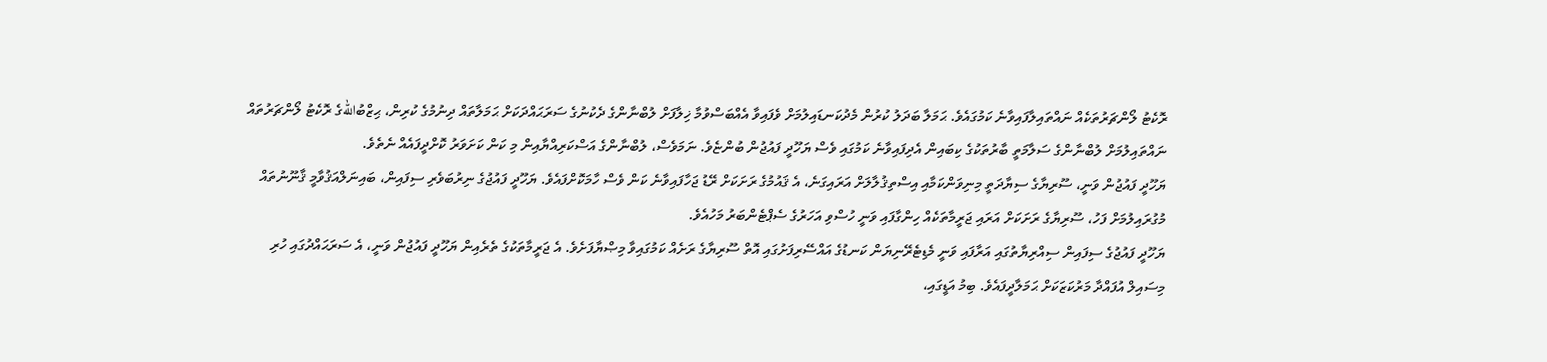ރޮކެޓު ލޯންޗަރުތަކެއް ނައްތައިލާފައިވާނެ ކަމުގައެވެ. ޙަމަލާ ބަދަލު ކުރުން މެދުކަނޑައިލުމަށް ވެފައިވާ އެއްބަސްވުމާ ޚިލާފަށް ލުބްނާންގެ ދެކުނުގެ ސަރަޙައްދަކަށް ޙަމަލާތައް ދިނުމުގެ ކުރިން، ޙިޒްބުاللهގެ ރޮކެޓު ލޯންޗަރުތައް ނައްތައިލުމަށް ލުބްނާންގެ ސަލާމަތީ ބާރުތަކުގެ ކިބައިން އެދިފައިވާނެ ކަމުގައި ވެސް ޔަހޫދީ ފައުޖުން ބުންޏެވެ. ނަމަވެސް، ލުބްނާންގެ އަސްކަރިއްޔާއިން މި ކަން ކަށަވަރު ކޮށްދީފައެއް ނެތެވެ.
ޔަހޫދީ ފައުޖުން ވަނީ، ސޫރިޔާގެ ސިޔާދަތީ މިނިވަންކަމާއި އިސްތިޤުލާލަށް އަރައިގަނެ، އެ ޤައުމުގެ ރަށަކަށް ރޭޑު ޖަހާފައިވާނެ ކަން ވެސް ހާމަކޮށްފައެވެ. ޔަހޫދީ ފައުޖުގެ ނިރުބަވެރި ސިފައިން، ބައިނަލްއަޤުވާމީ ޤާނޫނުތައް މުގުރައިލުމަށް ފަހު، ސޫރިޔާގެ ރަށަކަށް އަރައި ޖަރީމާތަކެއް ހިންގާފައި ވަނީ ހުސްވި އަހަރުގެ ސެޕްޓެންބަރު މަހުއެވެ.
ޔަހޫދީ ފައުޖުގެ ސިފައިން ސިއްރިޔާތުގައި އަރާފައި ވަނީ މެޑިޓެރޭނިޔަން ކަނޑުގެ އައްސޭރިފަށުގައި އޮތް ސޫރިޔާގެ ރަށެއް ކަމުގައިވާ މިޞްޔާފަށެވެ. އެ ޖަރީމާތަކުގެ ތެރެއިން ޔަހޫދީ ފައުޖުން ވަނީ، އެ ސަރަޙައްދުގައި ހުރި މިސައިލް އުފައްދާ މަރުކަޒަކަށް ޙަމަލާދީފައެވެ. ބިމު އަޑީގައި،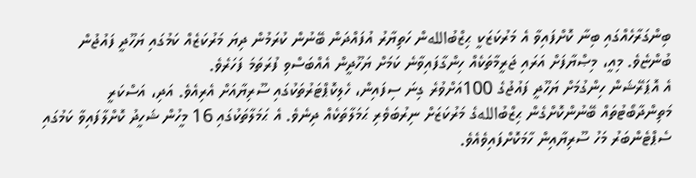ބިންގަރާހެއްގައި ބިނާ ކޮށްފައިވާ އެ މަރުކަޒަކީ ޙިޒްބުاللهން ހަތިޔާރު އުފައްދަން ބޭނުން ކުރަމުން ދިޔަ މަރުކަޒެއް ކަމުގައި ޔަހޫދީ ފައުޖުން ބުންޏެވެ. މިއީ، މިޞްޔާފަށް އަރައި ޖަރީމާތަކެއް ހިންގާފައިވާނެ ކަމަށް ޔަހޫދީން އެއްބަސްވި ފުރަތަމަ ފަހަރެވެ.
އެ އޮޕަރޭޝަން ހިންގުމަށް ޔަހޫދީ ފައުޖުގެ 100އަށްވުރެ ގިނަ ސިފައިން، ހެލިކޮޕްޓަރުތަކުގައި ސޫރިޔާއަށް އެރިއެވެ. އަދި، އަސްކަރީ މަތިންދާބޯޓުތައް ބޭނުންކޮށްގެން ޙިޒްބުاللهގެ މަރުކަޒަށް ނިރުބަވެރި ޙަމަލާތަކެއް ދިނެވެ. އެ ޙަމަލާތަކުގައި 16 މީހުން ޝަހީދު ކޮށްލާފައިވާ ކަމުގައި ސެޕްޓެންބަރު މަހު ސޫރިޔާއިން ހާމަކޮށްފައިވެއެވެ.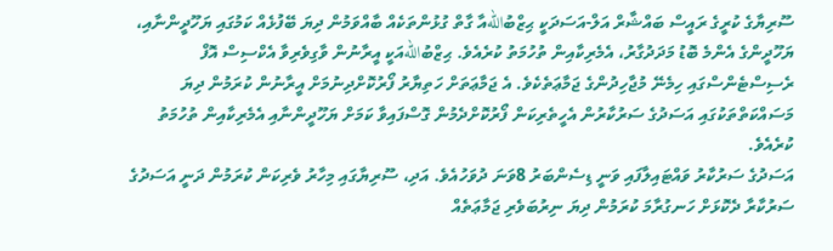ސޫރިޔާގެ ކުރީގެ ރައީސް ބައްޝާރް އަލް-އަސަދަކީ ޙިޒްބުاللهއާ ގާތް ގުޅުންތަކެއް ބާއްވަމުން ދިޔަ ބޭފުޅެއް ކަމުގައި ޔަހޫދީންނާއި، ޔަހޫދީންގެ އެންމެ ބޮޑު މަދަދުގާރު، އެމެރިކާއިން ތުހުމަތު ކުރެއެވެ. ޙިޒްބުاللهއަކީ އީރާނުން ވާގިވެރިވާ އެކްސިސް އޮފް ރެސިސްޓެންސްގައި ހިމެނޭ މުޖާހިދުންގެ ޖަމާޢަތެކެވެ. އެ ޖަމާޢަތަށް ހަތިޔާރު ފޯރުކޮށްދިނުމަށް އީރާނުން ކުރަމުން ދިޔަ މަސައްކަތްތަކުގައި އަސަދުގެ ސަރުކާރުން އެހީތެރިކަން ފޯރުކޮށްދެމުން ގޮސްފައިވާ ކަމަށް ޔަހޫދީންނާއި އެމެރިކާއިން ތުހުމަތު ކުރެއެވެ.
އަސަދުގެ ސަރުކާރު ވައްޓައިލާފައި ވަނީ ޑިސެންބަރު 8ވަނަ ދުވަހުއެވެ. އަދި، ސޫރިޔާގައި މިހާރު ވެރިކަން ކުރަމުން ދަނީ އަސަދުގެ ސަރުކާރާ ދެކޮޅަށް ހަނގުރާމަ ކުރަމުން ދިޔަ ނިރުބަވެރި ޖަމާޢަތެއް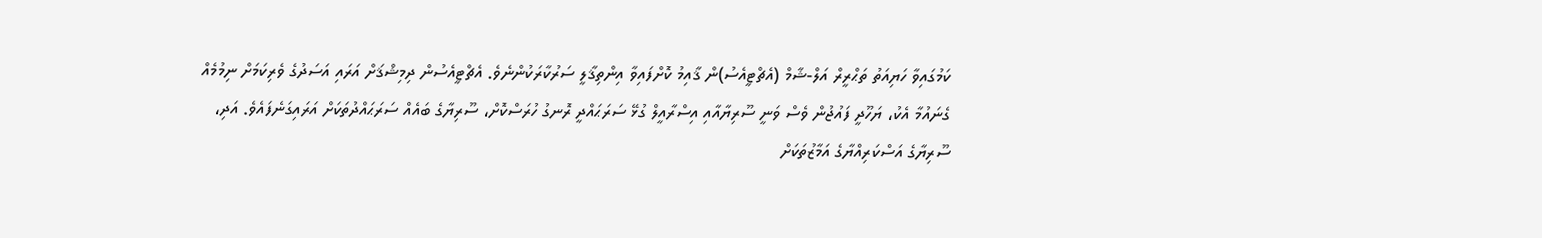ކަމުގައިވާ ހަޔިއަތު ތަޙްރީރް އަލް-ޝާމް (އެޗްޓީއެސު)ން ޤާއިމު ކޮށްފައިވާ އިންތިޤާލީ ސަރުކާރަކުންނެވެ. އެޗްޓީއެސުން ދިމިޝްޤަށް އަރައި އަސަދުގެ ވެރިކަމަށް ނިމުމެއް ގެނައުމާ އެކު، ޔަހޫދީ ފައުޖުން ވެސް ވަނީ ސޫރިޔާއާއި އިސްރާއީލް ގުޅޭ ސަރަޙައްދީ ރޮނގު ހުރަސްކޮށް، ސޫރިޔާގެ ބައެއް ސަރަޙައްދުތަކަށް އަރައިގަނެފައެވެ. އަދި، ސޫރިޔާގެ އަސްކަރިއްޔާގެ އަމާޒުތަކަށް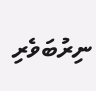ނިރުބަވެރި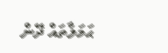ޙަމަލާތައް ދޭން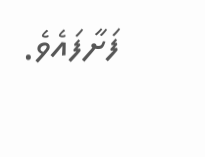ފަށާފައެވެ.